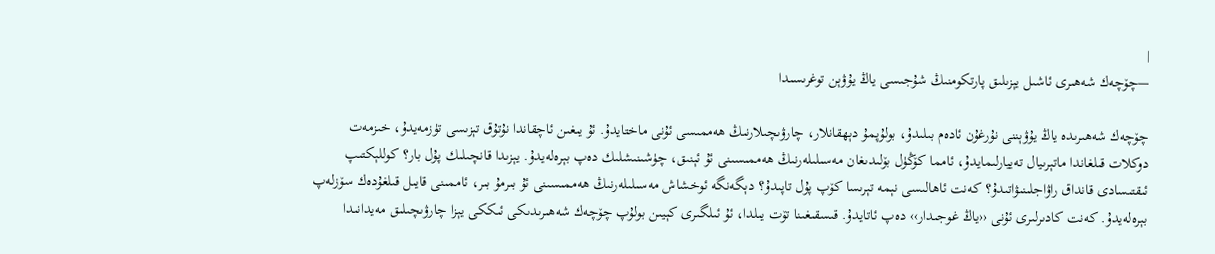|
—چۆچەك شەھىرى ئاشىل يېزىلىق پارتكومنىڭ شۇجىسى ياڭ يۇۋېن توغرىسىدا

چۆچەك شەھىرىدە ياڭ يۇۋېننى نۇرغۇن ئادەم بىلىدۇ، بولۇپمۇ دېھقانلار، چارۋىچىلارنىڭ ھەممىسى ئۇنى ماختايدۇ. ئۇ يىغىن ئاچقاندا نۇتۇق تېزىسى تۈزمەيدۇ، خىزمەت دوكلات قىلغاندا ماتېرىيال تەييارلىمايدۇ، ئامما كۆڭۈل بۆلىدىغان مەسىلىلەرنىڭ ھەممىسىنى ئۇ ئېنىق، چۈشىنىشلىك دەپ بېرەلەيدۇ. يېزىدا قانچىلىك پۇل بار؟ كوللېكتىپ ئىقتىسادى قانداق راۋاجلىنىۋاتىدۇ؟ كەنت ئاھالىسى نېمە تېرىسا كۆپ پۇل تاپىدۇ؟ دېگەنگە ئوخشاش مەسىلىلەرنىڭ ھەممىسىنى ئۇ بىرمۇ بىر، ئاممىنى قايىل قىلغۇدەك سۆزلەپ بېرەلەيدۇ. كەنت كادىرلىرى ئۇنى ‹‹ياڭ غوجىدار›› دەپ ئاتايدۇ. قىسقىغىنا تۆت يىلدا، ئۇ ئىلگىرى كېيىن بولۇپ چۆچەك شەھىرىدىكى ئىككى يېزا چارۋىچىلىق مەيدانىدا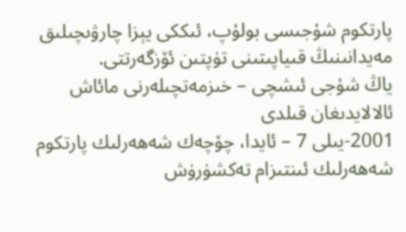پارتكوم شۇجىسى بولۇپ، ئىككى يېزا چارۋىچىلىق مەيدانىنىڭ قىياپىتىنى تۈپتىن ئۆزگەرتتى.
ياڭ شۇجى ئىشچى – خىزمەتچىلەرنى مائاش ئالالايدىغان قىلدى
2001-يىلى 7 – ئايدا، چۆچەك شەھەرلىك پارتكوم شەھەرلىك ئىنتىزام تەكشۈرۈش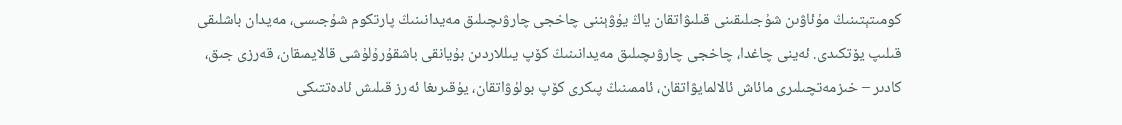كومىتېتىنىڭ مۇئاۋىن شۇجىلىقىنى قىلىۋاتقان ياڭ يۇۋېننى چاخجى چارۋىچىلىق مەيدانىنىڭ پارتكوم شۇجىسى، مەيدان باشلىقى قىلىپ يۆتكىدى. ئەينى چاغدا، چاخجى چارۋىچىلىق مەيدانىنىڭ كۆپ يىللاردىن بۇيانقى باشقۇرۇلۇشى قالايمىقان، قەرزى جىق، كادىر – خىزمەتچىلىرى مائاش ئالالمايۋاتقان، ئاممىنىڭ پىكرى كۆپ بولۇۋاتقان، يۇقىرىغا ئەرز قىلىش ئادەتتىكى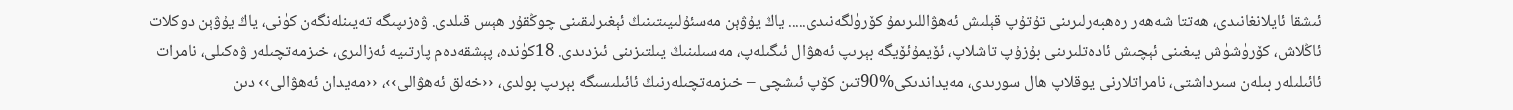ئىشقا ئايلانغانىدى، ھەتتا شەھەر رەھبەرلىرىنى تۇتۇپ قېلىش ئەھۋاللىرىمۇ كۆرۈلگەنىدى..... ياڭ يۇۋېن مەسئۇلىيىتىنىڭ ئېغىرلىقىنى چوڭقۇر ھېس قىلدى. ۋەزىپىگە تەيىنلەنگەن كۈنى، ياڭ يۇۋېن دوكلات ئاڭلاش، كۆرۈشۈش يىغىنى ئېچىش ئادەتلىرىنى بۇزۇپ تاشلاپ، ئۆيمۇئۆيگە بېرىپ ئەھۋال ئىگىلەپ، مەسىلىنىڭ يىلتىزىنى ئىزدىدى. 18كۈندە، پېشقەدەم پارتىيە ئەزالىرى، خىزمەتچىلەر ۋەكىلى، نامرات ئائىلىلەر بىلەن سىرداشتى، نامراتلارنى يوقلاپ ھال سورىدى، مەيداندىكى%90تىن كۆپ ئىشچى – خىزمەتچىلەرنىڭ ئائىلىسىگە بېرىپ بولدى، ‹‹خەلق ئەھۋالى››، ‹‹مەيدان ئەھۋالى›› دىن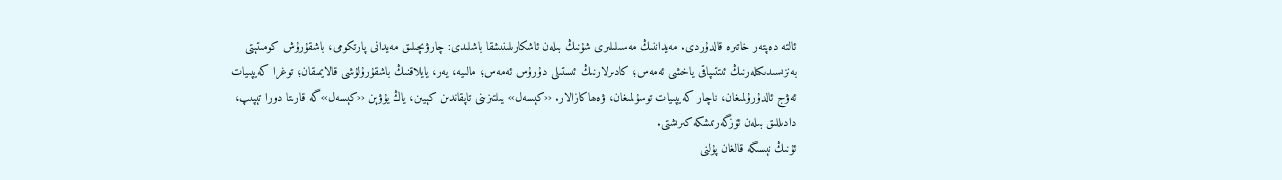ئالتە دەپتەر خاتىرە قالدۇردى. مەيداننىڭ مەسىلىلىرى شۇنىڭ بىلەن ئاشكارىلىنىشقا باشلىدى: چارۋىچىلىق مەيدانى پارتكومى، باشقۇرۇش كومىتېتى بەنزىسىدىكىلەرنىڭ ئىتتىپاقى ياخشى ئەمەس؛ كادىرلارنىڭ ئىستىلى دۇرۇس ئەمەس؛ مالىيە، يەر، يايلاقنىڭ باشقۇرۇلۇشى قالايمىقان؛ توغرا كەيپىيات ئەۋج ئالدۇرۇلمىغان، ناچار كەيپىيات توسۇلمىغان، ۋەھاكازالار. ‹‹كېسەل›› يىلتىزىنى تاپقاندىن كېيىن، ياڭ يۇۋېن ‹‹كېسەل››گە قارىتا دورا تېپىپ، دادىللىق بىلەن ئۆزگەرتىشكە كىرىشتى.
ئۇنىڭ نېسىگە قالغان پۇلنى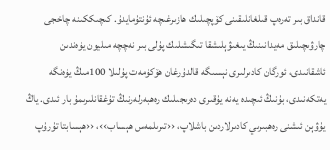قانداق بىر تەرەپ قىلغانلىقىنى كۆپچىلىك ھازىرغىچە ئۇنتۇمايدۇ. كىچىككىنە چاخجى چارۋىچىلىق مەيدانىنىڭ يىغىۋېلىشقا تىگىشلىك پۇلى بىر نەچچە مىليون يۈەندىن ئاشقانىدى، ئورگان كادىرلىرى نېسىگە قالدۇرغان ھۆكۈمەت پۇلىلا 100مىڭ يۈەنگە يەتكەنىدى، بۇنىڭ ئىچىدە يەنە يۇقىرى دەرىجىلىك رەھبەرلەرنىڭ تۇغقانلىرىمۇ بار ئىدى. ياڭ يۇۋېن ئىشنى رەھبىرىي كادىرلاردىن باشلاپ، ‹‹تىرىلمەس ھېساب››، ‹‹ھېسابتا تۇرۇپ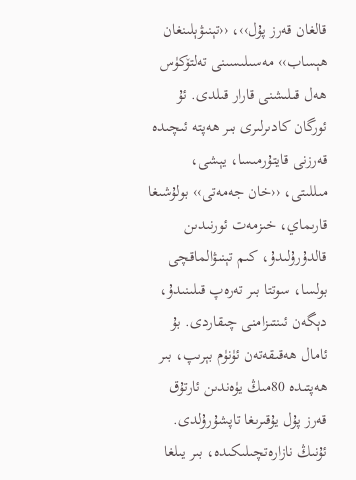قالغان قەرز پۇل››، ‹‹تېنىۋېلىنغان ھېساب›› مەسىلىسىنى تەلتۆكۈس ھەل قىلىشنى قارار قىلدى. ئۇ ئورگان كادىرلىرى بىر ھەپتە ئىچىدە قەرزنى قايتۇرمىسا، يېشى، مىللىتى، ‹‹خان جەمەتى›› بولۇشىغا قارىماي، خىزمەت ئورنىدىن قالدۇرۇلىدۇ، كىم تېنىۋالماقچى بولسا، سوتتا بىر تەرەپ قىلىنىدۇ، دېگەن ئىنتىزامنى چىقاردى. بۇ ئامال ھەقىقەتەن ئۈنۈم بېرىپ، بىر ھەپتىدە 80مىڭ يۈەندىن ئارتۇق قەرز پۇل يۇقىرىغا تاپشۇرۇلدى. ئۇنىڭ نازارەتچىلىكىدە، بىر يىلغا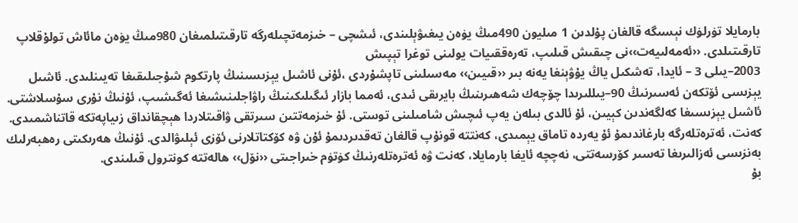بارمايلا تۈرلۈك نېسىگە قالغان پۇلدىن 1 مىليون 490مىڭ يۈەن يىغىۋېلىندى، ئىشچى – خىزمەتچىلەرگە تارقىتىلمىغان 980مىڭ يۈەن مائاش تولۇقلاپ تارقىتىلدى. ‹‹ئەمەلىيەت››نى چىقىش قىلىپ، تەرەققىيات يولىنى توغرا تېپىش
2003–يىلى 3 – ئايدا، تەشكىل ياڭ يۇۋېنغا يەنە بىر ‹‹قىيىن›› مەسىلىنى تاپشۇردى ،ئۇنى ئاشىل يېزىسىنىڭ پارتكوم شۇجىلىقىغا تەيىنلىدى. ئاشىل يېزىسى ئۆتكەن ئەسىرنىڭ 90–يىللىرىدا چۆچەك شەھىرىنىڭ بايرىقى ئىدى، ئەمما بازار ئىگىلىكىنىڭ راۋاجلىنىشىغا ئەگىشىپ، ئۇنىڭ نۇرى سۇسلاشتى.
ئاشىل يېزىسىغا كەلگەندىن كېيىن، ئۇ ئالدى بىلەن يەپ ئىچىش شامىلىنى توستى. ئۇ خىزمەتتىن سىرتقى ۋاقىتلاردا ھېچقانداق زىياپەتكە قاتناشمىدى. كەنت، ئەترەتلەرگە بارغاندىمۇ ئۇ يەردە تاماق يېمىدى، كەنتتە قونۇپ قالغان تەقدىردىمۇ ئۇن ۋە كۆكتاتلارنى ئۆزى ئېلىۋالدى. ئۇنىڭ ھەرىكىتى رەھبەرلىك بەنزىسى ئەزالىرىغا تەسىر كۆرسەتتى، نەچچە ئايغا بارمايلا، كەنت ۋە ئەترەتلەرنىڭ كۈتۈم خىراجىتى ‹‹نۆل›› ھالەتتە كونترول قىلىندى.
بۇ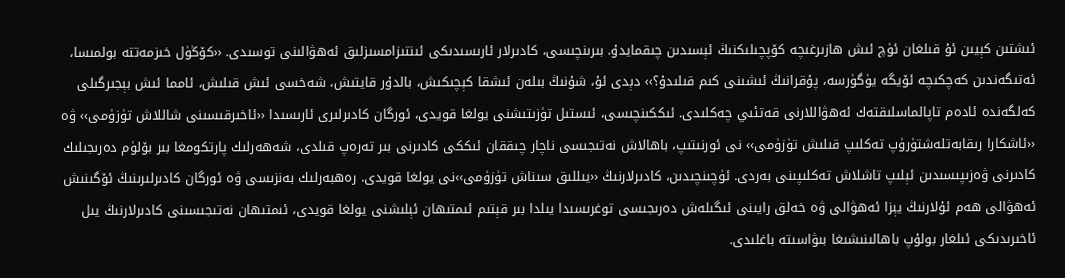ئىشتىن كېيىن ئۇ قىلغان ئۈچ ئىش ھازىرغىچە كۆپچىلىكنىڭ ئېسىدىن چىقمايدۇ. بىرىنچىسى، كادىرلار ئارىسىدىكى ئىنتىزامسىزلىق ئەھۋالىنى توسىدى. ‹‹كۆڭۈل خىزمەتتە بولمىسا، ئەتىگەندىن كەچكىچە ئۆيگە يۈگۈرسە، پۇقرانىڭ ئىشىنى كىم قىلىدۇ؟›› دېدى ئۇ، شۇنىڭ بىلەن ئىشقا كېچىكىش، بالدۇر قايتىش، شەخسى ئىش قىلىش، ئامما ئىش بېجىرگىلى كەلگەندە ئادەم تاپالماسلىقتەك ئەھۋاللارنى قەتئىي چەكلىدى. ئىككىنچىسى، ئىستىل تۈزىتىشنى يولغا قويدى، ئورگان كادىرلىرى ئارىسىدا ‹‹ئاخىرقىسىنى شاللاش تۈزۈمى›› ۋە ‹‹ئاشكارا رىقابەتلەشتۈرۈپ تەكلىپ قىلىش تۈزۈمى›› نى ئورنىتىپ، باھالاش نەتىجىسى ناچار چىققان ئىككى كادىرنى بىر تەرەپ قىلدى، شەھەرلىك پارتكومغا بىر بۆلۈم دەرىجىلىك كادىرنى ۋەزىپىسىدىن ئېلىپ تاشلاش تەكلىپىنى بەردى. ئۈچىنچىدىن، كادىرلارنىڭ ‹‹يىللىق سىناش تۈزۈمى››نى يولغا قويدى. رەھبەرلىك بەنزىسى ۋە ئورگان كادىرلىرىنىڭ ئۆگىنىش ئەھۋالى ھەم ئۇلارنىڭ يېزا ئەھۋالى ۋە خەلق رايىنى ئىگىلەش دەرىجىسى توغرىسىدا يىلدا بىر قېتىم ئىمتىھان ئېلىشنى يولغا قويدى، ئىمتىھان نەتىجىسىنى كادىرلارنىڭ يىل ئاخىرىدىكى ئىلغار بولۇپ باھالىنىشىغا بىۋاسىتە باغلىدى.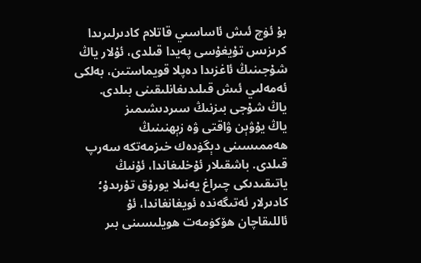بۇ ئۈچ ئىش ئاساسىي قاتلام كادىرلىرىدا كرىزىس تۇيغۇسى پەيدا قىلدى، ئۇلار ياڭ شۇجىنىڭ ئاغزىدا دەپلا قويماستىن، بەلكى ئەمەلىي ئىش قىلىدىغانلىقىنى بىلدى.
ياڭ شۇجى بىزنىڭ سىردىشىمىز
ياڭ يۇۋېن ۋاقتى ۋە زېھنىنىڭ ھەممىسىنى دېگۈدەك خىزمەتكە سەرپ قىلدى. باشقىلار ئۇخلىغاندا، ئۇنىڭ ياتىقىدىكى چىراغ يەنىلا يورۇق تۇرىدۇ؛ كادىرلار ئەتىگەندە ئويغانغاندا، ئۇ ئاللىقاچان ھۆكۈمەت ھويلىسىنى بىر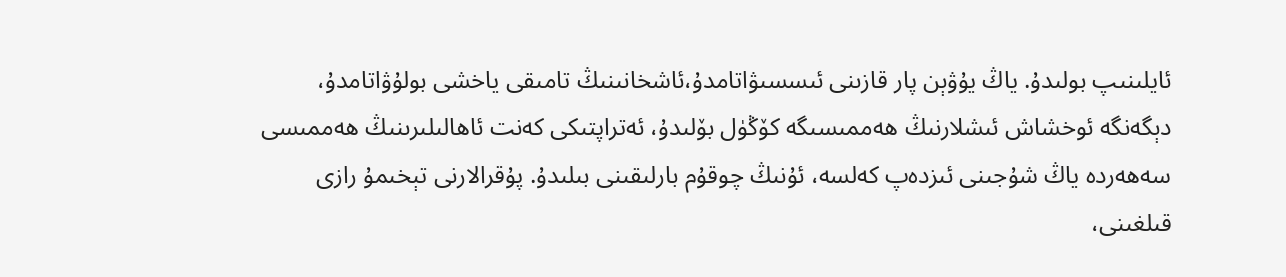ئايلىنىپ بولىدۇ. ياڭ يۇۋېن پار قازىنى ئىسسىۋاتامدۇ،ئاشخانىنىڭ تامىقى ياخشى بولۇۋاتامدۇ، دېگەنگە ئوخشاش ئىشلارنىڭ ھەممىسىگە كۆڭۈل بۆلىدۇ، ئەتراپتىكى كەنت ئاھالىلىرىنىڭ ھەممىسى سەھەردە ياڭ شۇجىنى ئىزدەپ كەلسە، ئۇنىڭ چوقۇم بارلىقىنى بىلىدۇ. پۇقرالارنى تېخىمۇ رازى قىلغىنى،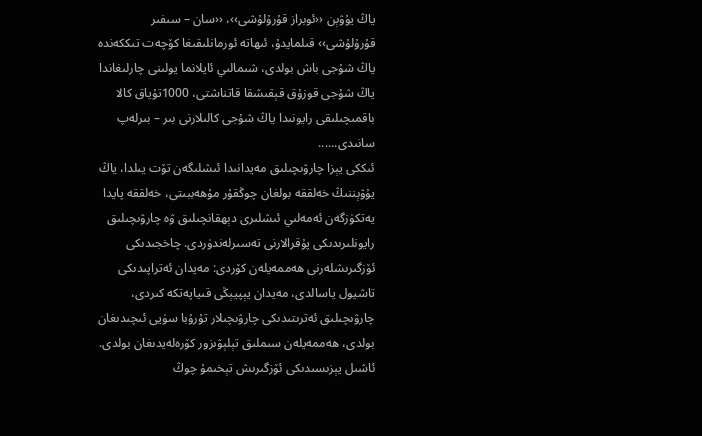ياڭ يۇۋېن ‹‹ئوبراز قۇرۇلۇشى››، ‹‹سان – سىفىر قۇرۇلۇشى›› قىلمايدۇ، ئىھاتە ئورمانلىقىغا كۆچەت تىككەندە ياڭ شۇجى باش بولدى، شىمالىي ئايلانما يولىنى چارلىغاندا ياڭ شۇجى قوزۇق قېقىشقا قاتناشتى، 1000تۇياق كالا باقمىچىلىقى رايونىدا ياڭ شۇجى كالىلارنى بىر – بىرلەپ سانىدى......
ئىككى يېزا چارۋىچىلىق مەيدانىدا ئىشلىگەن تۆت يىلدا، ياڭ يۇۋېننىڭ خەلققە بولغان چوڭقۇر مۇھەببىتى، خەلققە پايدا يەتكۈزگەن ئەمەلىي ئىشلىرى دېھقانچىلىق ۋە چارۋىچىلىق رايونلىرىدىكى پۇقرالارنى تەسىرلەندۈردى. چاخجىدىكى ئۆزگىرىشلەرنى ھەممەيلەن كۆردى: مەيدان ئەتراپىدىكى تاشيول ياسالدى، مەيدان يېپيېڭى قىياپەتكە كىردى، چارۋىچىلىق ئەترىتىدىكى چارۋىچىلار تۇرۇبا سۈيى ئىچىدىغان بولدى، ھەممەيلەن سىملىق تېلېۋىزور كۆرەلەيدىغان بولدى. ئاشىل يېزىسىدىكى ئۆزگىرىش تېخىمۇ چوڭ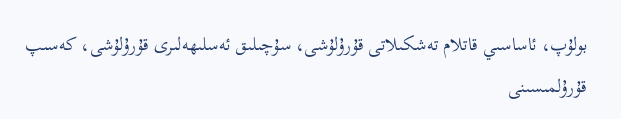بولۇپ، ئاساسىي قاتلام تەشكىلاتى قۇرۇلۇشى، سۇچىلىق ئەسلىھەلىرى قۇرۇلۇشى، كەسىپ قۇرۇلمىسىنى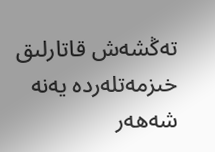تەڭشەش قاتارلىق خىزمەتلەردە يەنە شەھەر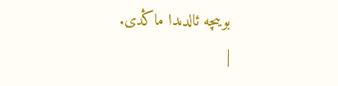بويىچە ئالدىدا ماڭدى.
|